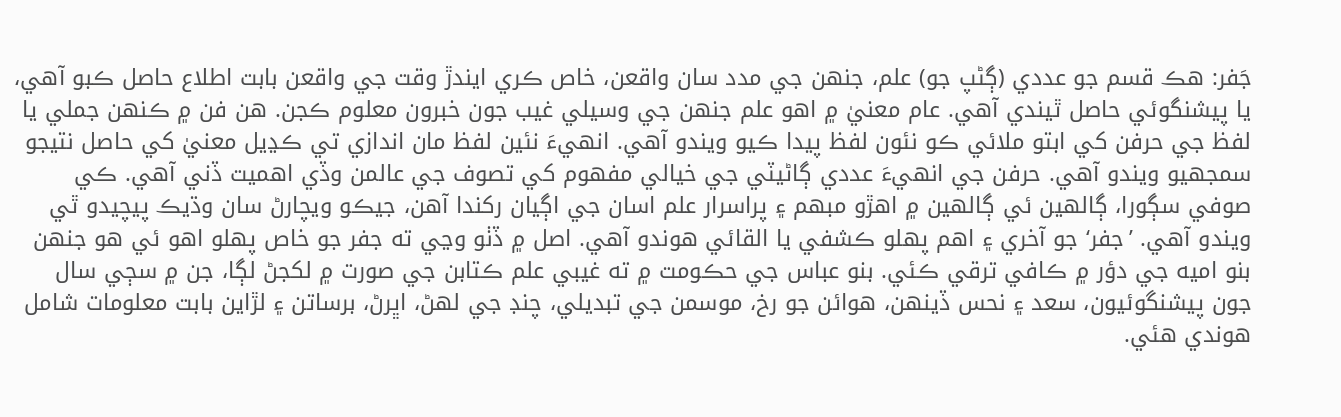جَفر: هڪ قسم جو عددي (ڳڻپ جو) علم، جنهن جي مدد سان واقعن، خاص ڪري ايندڙ وقت جي واقعن بابت اطلاع حاصل ڪبو آهي، يا پيشنگوئي حاصل ٿيندي آهي. عام معنيٰ ۾ اهو علم جنهن جي وسيلي غيب جون خبرون معلوم ڪجن. هن فن ۾ ڪنهن جملي يا لفظ جي حرفن کي ابتو ملائي ڪو نئون لفظ پيدا ڪيو ويندو آهي. انهيءَ نئين لفظ مان اندازي تي ڪڍيل معنيٰ کي حاصل نتيجو سمجهيو ويندو آهي. حرفن جي انهيءَ عددي ڳاڻيٽي جي خيالي مفهوم کي تصوف جي عالمن وڏي اهميت ڏني آهي. ڪي صوفي سڳورا، ڳالهين ئي ڳالهين ۾ اهڙو مبهم ۽ پراسرار علم اسان جي اڳيان رکندا آهن، جيڪو ويچارڻ سان وڌيڪ پيچيدو ٿي ويندو آهي. ’جفر‘ جو آخري ۽ اهم پهلو ڪشفي يا القائي هوندو آهي. اصل ۾ ڏٺو وڃي ته جفر جو خاص پهلو اهو ئي هو جنهن بنو اميه جي دؤر ۾ ڪافي ترقي ڪئي. بنو عباس جي حڪومت ۾ ته غيبي علم ڪتابن جي صورت ۾ لکجڻ لڳا، جن ۾ سڄي سال جون پيشنگوئيون، سعد ۽ نحس ڏينهن، هوائن جو رخ، موسمن جي تبديلي، چنڊ جي لهڻ، اڀرڻ، برساتن ۽ لڙاين بابت معلومات شامل هوندي هئي.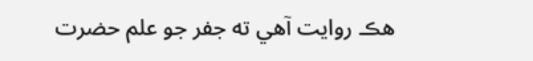هڪ روايت آهي ته جفر جو علم حضرت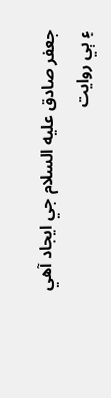جعفر صادق عليه السلام جي ايجاد آهي ۽ ٻي روايت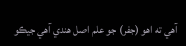آهي ته اهو (جفر) جو علم اصل هندي آهي جيڪو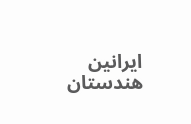ايرانين هندستان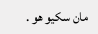مان سکيو هو .